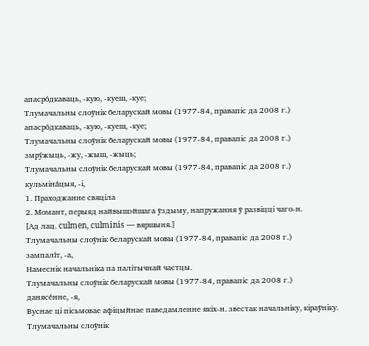апасро́дкаваць, ‑кую, ‑куеш, ‑куе;
Тлумачальны слоўнік беларускай мовы (1977-84, правапіс да 2008 г.)
апасро́дкаваць, ‑кую, ‑куеш, ‑куе;
Тлумачальны слоўнік беларускай мовы (1977-84, правапіс да 2008 г.)
змру́жыць, ‑жу, ‑жыш, ‑жыць;
Тлумачальны слоўнік беларускай мовы (1977-84, правапіс да 2008 г.)
кульміна́цыя, ‑і,
1. Праходжанне свяціла
2. Момант, перыяд найвышэйшага ўздыму, напружання ў развіцці чаго‑н.
[Ад лац. culmen, culminis — вяршыня.]
Тлумачальны слоўнік беларускай мовы (1977-84, правапіс да 2008 г.)
зампалі́т, ‑а,
Намеснік начальніка па палітычнай частцы.
Тлумачальны слоўнік беларускай мовы (1977-84, правапіс да 2008 г.)
данясе́нне, ‑я,
Вуснае ці пісьмовае афіцыйнае паведамленне якіх‑н. звестак начальніку, кіраўніку.
Тлумачальны слоўнік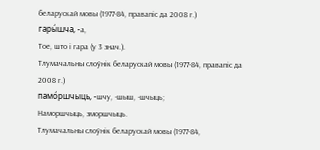беларускай мовы (1977-84, правапіс да 2008 г.)
гары́шча, ‑а,
Тое, што і гара (у 3 знач.).
Тлумачальны слоўнік беларускай мовы (1977-84, правапіс да 2008 г.)
памо́ршчыць, ‑шчу, ‑шыш, ‑шчыць;
Наморшчыць, зморшчыць.
Тлумачальны слоўнік беларускай мовы (1977-84,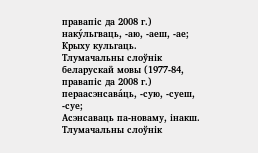правапіс да 2008 г.)
наку́льгваць, ‑аю, ‑аеш, ‑ае;
Крыху кульгаць.
Тлумачальны слоўнік беларускай мовы (1977-84, правапіс да 2008 г.)
пераасэнсава́ць, ‑сую, ‑суеш, ‑суе;
Асэнсаваць па-новаму, інакш.
Тлумачальны слоўнік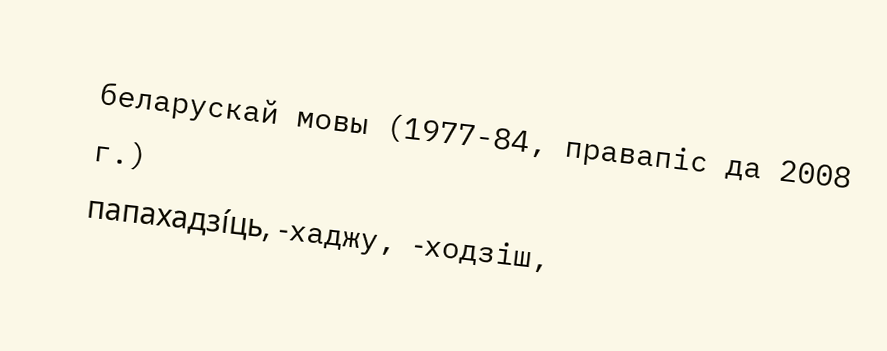беларускай мовы (1977-84, правапіс да 2008 г.)
папахадзі́ць, ‑хаджу, ‑ходзіш,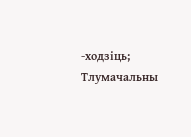‑ходзіць;
Тлумачальны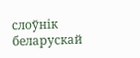слоўнік беларускай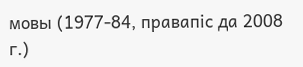мовы (1977-84, правапіс да 2008 г.)